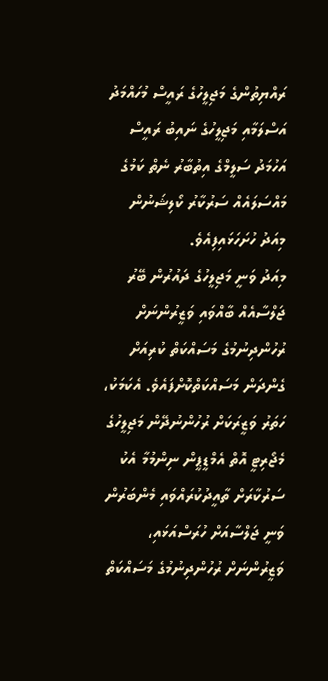ރައްޔިތުންގެ މަޖިލީހުގެ ރައީސް މުހައްމަދު އަސްލަމާއި މަޖިލީހުގެ ނައިބު ރައީސް އަހުމަދު ސަލީމްގެ އިތުބާރު ނެތް ކަމުގެ މައްސަލައެއް ސަރުކާރު ކޯލިޝަނުން މިއަދު ހުށަހަޅައިފިއެވެ.
މިއަދު ވަނީ މަޖިލީހުގެ ދައުރުން ބޭރު ޖަލްސާއެއް ބާއްވައި ވަޒީރުންނަށް ރުހުންދިނުމުގެ މަސައްކަތް ކުރިއަށް ގެންދަން މަސައްކަތްކޮށްފައެވެ. އެކަމަކު، ހަތަރު ވަޒީރަކަށް ރުހުންނުދޭން މަޖިލީހުގެ މެޖޯރިޓީ އޮތް އެމްޑީޕީން ނިންމުމާ އެކު ސަރުކާރަށް ތާއީދުކުރައްވައި މެންބަރުން ވަނީ ޖަލްސާއަށް ހުރަސްއަޅައި، ވަޒީރުންނަށް ރުހުންދިނުމުގެ މަސައްކަތް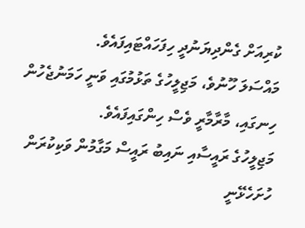ކުރިއަށް ގެންދިޔަނުދީ ހިފަހައްޓައިފައެވެ.
މައްސަލަ ހޫނުވެ، މަޖިލީހުގެ ތަޅުމުގައި ވަނީ ހަމަނުޖެހުން ހިނގައި، މާރާމާރީ ވެސް ހިންގައިފައެވެ.
މަޖިލީހުގެ ރައީސާއި ނައިބު ރައީސް މަގާމުން ވަކިކުރަން ހުށަހެޅޭނީ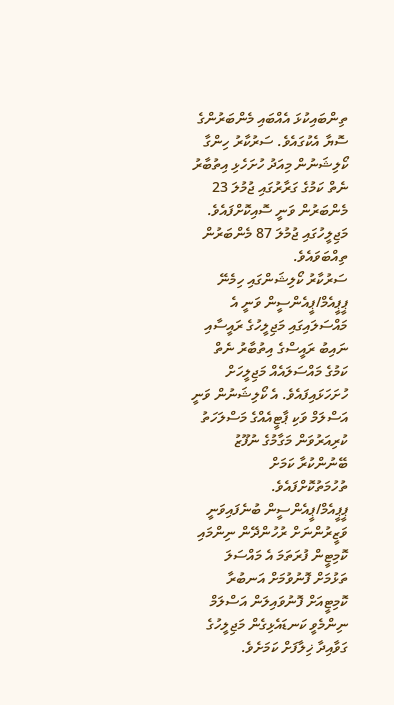ތިންބައިކުޅަ އެއްބައި މެންބަރުންގެ ސޮޔާ އެކުގައެވެ. ސަރުކާރު ހިންގާ ކޯލިޝަނުން މިއަދު ހުށަހެޅި އިތުބާރު ނެތް ކަމުގެ ގަރާރުގައި ޖުމުލަ 23 މެންބަރުން ވަނީ ސޮއިކޮށްފައެވެ. މަޖިލީހުގައި ޖުމުލަ 87 މެންބަރުން ތިއްބަވައެވެ.
ސަރުކާރު ކޯލިޝަންގައި ހިމެނޭ ޕީޕީއެމް/ޕީއެންސީން ވަނީ އެ މައްސަލައިގައި މަޖިލީހުގެ ރައީސާއި ނައިބު ރައީސްގެ އިތުބާރު ނެތް ކަމުގެ މައްސަލައެއް މަޖިލީހަށް ހުށަހަޅައިފައެވެ. އެ ކޯލިޝަނުން ވަނީ އަސްލަމް ވަކި ޕާޓީއެއްގެ މަސްލަހަތު ކުރިއަރުވަން މަގާމުގެ ނުފޫޒު ބޭނުންކުރާ ކަމަށް ތުހުމަތުކޮށްފައެވެ.
ޕީޕީއެމް/ޕީއެންސީން ބުނެފައިވަނީ ވަޒީރުންނަށް ރުހުންދޭން ނިންމައި ކޮމިޓީން ފުރަތަމަ އެ މައްސަލަ ތަޅުމަށް ފޮނުވުމަށް އަނބުރާ ކޮމިޓީއަށް ފޮނުވައިލަން އަސްލަމް ނިންމެވީ ކަނޑައެޅިގެން މަޖިލީހުގެ ގަވާއިދާ ޚިލާފަށް ކަމަށެވެ.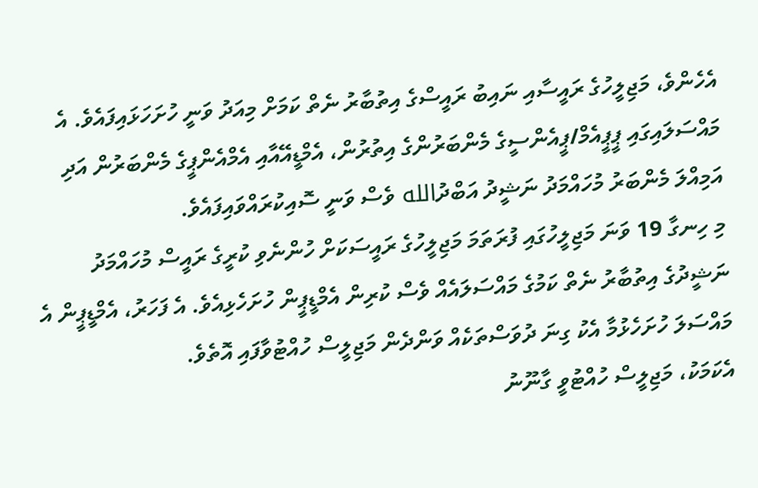އެހެންވެ، މަޖިލީހުގެ ރައީސާއި ނައިބު ރައީސްގެ އިތުބާރު ނެތް ކަމަށް މިއަދު ވަނީ ހުށަހަޅައިފައެވެ. އެ މައްސަލައިގައި ޕީޕީއެމް/ޕީއެންސީގެ މެންބަރުންގެ އިތުރުން، އެމްޑީއޭއާއި އެމްއެންޕީގެ މެންބަރުން އަދި އަމިއްލަ މެންބަރު މުހައްމަދު ނަޝީދު އަބްދުالله ވެސް ވަނީ ސޮއިކުރައްވައިފައެވެ.
މި ހިނގާ 19 ވަނަ މަޖިލީހުގައި ފުރަތަމަ މަޖިލީހުގެ ރައީސަކަށް ހުންނެވި ކުރީގެ ރައީސް މުހައްމަދު ނަޝީދުގެ އިތުބާރު ނެތް ކަމުގެ މައްސަލައެއް ވެސް ކުރިން އެމްޑީޕީން ހުށަހެޅިއެވެ. އެ ފަހަރު، އެމްޑީޕީން އެ މައްސަލަ ހުށަހެޅުމާ އެކު ގިނަ ދުވަސްތަކެއް ވަންދެން މަޖިލީސް ހުއްޓުވާފައި އޮތެވެ.
އެކަމަކު، މަޖިލީސް ހުއްޓުވީ ގާނޫނު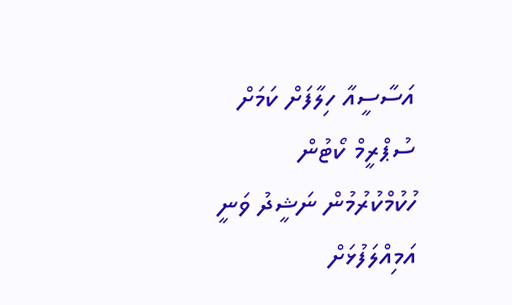އަސާސީއާ ހިލާފަށް ކަމަށް ސުޕްރީމް ކޯޓުން ހުކުމްކުރުމުން ނަޝީދު ވަނީ އަމިއްލަފުޅަށް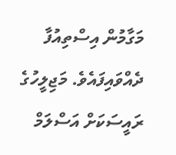މަގާމުން އިސްތިއުފާ ދެއްވައިފައެވެ. މަޖިލީހުގެ ރައީސަކަށް އަސްލަމް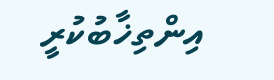އިންތިޚާބުކުރީ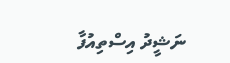ނަޝީދު އިސްތިއުފާ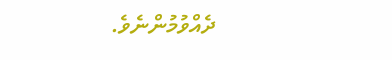ދެއްވުމުންނެވެ.